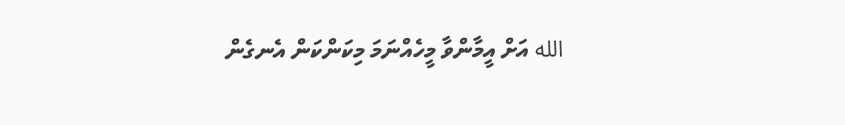الله އަށް އީމާންވާ މީހެއްނަމަ މިކަންކަން އެނގެން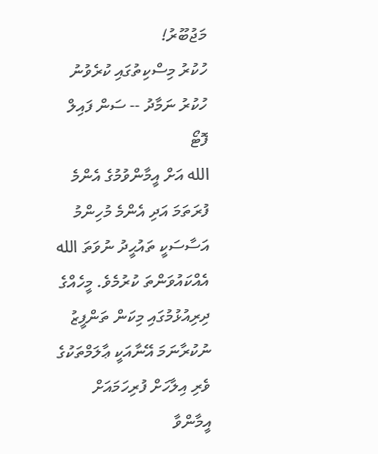މަޖުބޫރު!
ހުކުރު މިސްކިތުގައި ކުރެވުނު ހުކުރު ނަމާދު -- ސަން ފައިލް ފޮޓޯ
الله އަށް އީމާންވުމުގެ އެންމެ ފުރަތަމަ އަދި އެންމެ މުހިންމު އަސާސަކީ ތައުޙީދު ނުވަތަ الله އެއްކައުވަންތަ ކުރުމެވެ. މީހެއްގެ ދިރިއުޅުމުގައި މިކަން ތަންފީޒު ނުކުރާނަމަ އޭނާއަކީ ޢާލަމްތަކުގެ ވެރި އިލާހަށް ފުރިހަމައަށް އީމާންވާ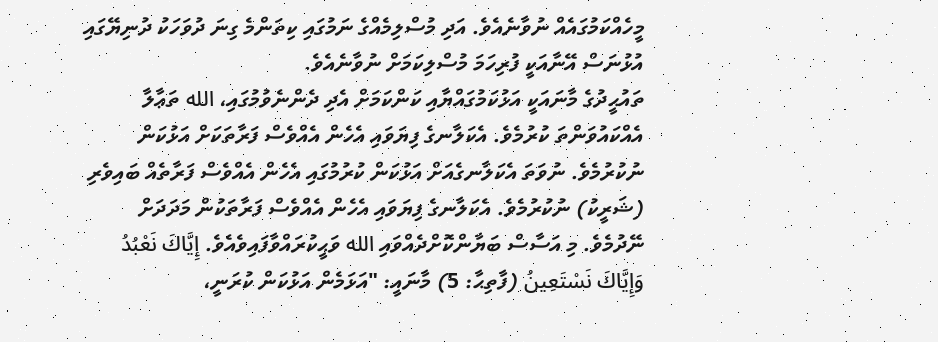މީހެއްކަމުގައެއް ނުވާނެއެވެ. އަދި މުސްލިމެއްގެ ނަމުގައި ކިތަންމެ ގިނަ ދުވަހަކު ދުނިޔޭގައި އުޅުނަސް އޭނާއަކީ ފުރިހަމަ މުސްލިކަމަށް ނުވާނެއެވެ.
ތައުޙީދުގެ މާނައަކީ އަޅުކަމުގައްޔާއި ކަންކަމަށް އެދި ދެންނެވުމުގައި، الله ތަޢާލާ އެއްކައުވަންތަ ކުރުމެވެ. އެކަލާނގެ ފިޔަވައި އެހެން އެއްވެސް ފަރާތަކަށް އަޅުކަން ނުކުރުމެވެ. ނުވަތަ އެކަލާނގެއަށް އަޅުކަން ކުރުމުގައި އެހެން އެއްވެސް ފަރާތެއް ބައިވެރި (ޝަރީކު) ނުކުރުމެވެ. އެކަލާނގެ ފިޔަވައި އެހެން އެއްވެސް ފަރާތަކުން މަދަދަށް ނޭދުމެވެ. މި އަސާސް ބަޔާންކޮށްދެއްވައި الله ވަޙީކުރައްވާފައިވެއެވެ. إِيَّاكَ نَعْبُدُ وَإِيَّاكَ نَسْتَعِينُ (ފާތިޙާ: 5) މާނައީ: "އަޅަމެން އަޅުކަން ކުރަނީ،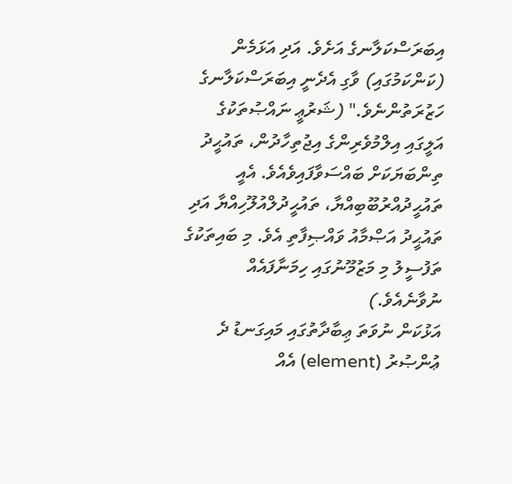އިބަރަސްކަލާނގެ އަށެވެ. އަދި އަޅަމެން (ކަންކަމުގައި) ވާގި އެދެނީ އިބަރަސްކަލާނގެ ހަޒުރަތުންނެވެ." (ޝަރުޢީ ނައްޞުތަކުގެ އަލީގައި އިލްމުވެރިންގެ އިޖުތިހާދުން، ތައުޙީދު ތިންބަޔަކަށް ބައްސަވާފައިވެއެވެ. އެއީ ތައުޙީދުއްރުބޫބިއްޔާ، ތައުޙީދުލްއުލޫހިއްޔާ އަދި ތައުޙީދު އަޞްމާއު ވައްޞިފާތި އެވެ. މި ބައިތަކުގެ ތަފުސީލު މި މަޒުމޫނުގައި ހިމަނާފައެއް ނުވާނެއެވެ.)
އަޅުކަން ނުވަތަ ޢިބާދާތުގައި މައިގަނޑު ދެ ޢުންޞުރު (element) އެއް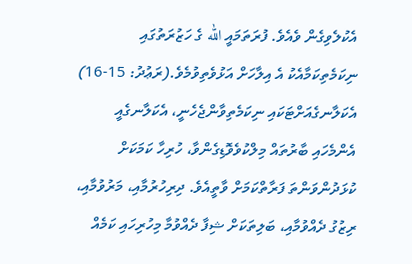އެކުލެވިގެން ވެއެވެ. ފުރަތަމައީ الله ގެ ހަޒުރަތުގައި ނިކަމެތިކަމާއެކު އެ އިލާހަށް އަޅުވެތިވުމެވެ.(ރަޢުދު: 15-16) އެކަލާނގެއަށްޓަކައި ނިކަމެތިވާންޖެހެނީ، އެކަލާނގެއީ އެންމެހައި ބާރުތައް މިލްކުވެވޮޑިގެންވާ، ހުރިހާ ކަމަކަށް ކުޅަދުންވަންތަ ފަރާތްކަމަށް ވާތީއެވެ. ދިރިހުރުމާއި، މަރުވުމާއި، ރިޒުގު ދެއްވުމާއި، ބަލިތަކަށް ޝިފާ ދެއްވުމާ މިހުރިހައި ކަމެއް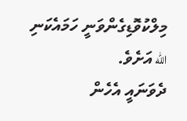މިލްކުވޮޑިގެންވަނީ ހަމައެކަނި الله އަށެވެ.
ދެވަނައީ އެހެން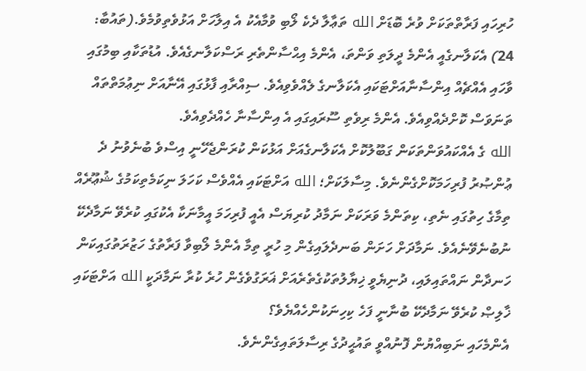ހުރިހައި ފަރާތްތަކަށް ވުރެ ބޮޑަށް الله ތަޢާލާ ދެކެ ލޯބި ވުމާއެކު އެ އިލާހަށް އަޅުވެތިވުމެވެ.(ތައުބާ: 24) އެކަލާނގެއީ އެންމެ ދީލަތި ވަންތަ، އެންމެ އިޙްސާންތެރި ރަސްކަލާނގެއެވެ. އުޑުތަކާއި ބިމުގައި ވާހައި އެއްޗެއް އިންސާނާއަށްޓަކައި އެކަލާނގެ ލެއްވެވިއެވެ. ސިއްރާއި ފާޅުގައި އޭނާއަށް ނިޢުމަތްތައް ތަނަވަސް ކޮށްދެއްވިއެވެ. އެންމެ ރިވެތި ސޫރައިގައި އެ އިންސާނާ ހެއްދެވިއެވެ.
الله ގެ އެއްކައުވަންތަކަން ގަބޫލުކޮށް އެކަލާނގެއަށް އަޅުކަން ކުރަންޖެހޭނީ އިސްވެ ބުނެވުނު ދެ ޢުންޞުރު ފުރިހަމަކޮށްގެންނެވެ. މިސާލަކަށް؛ الله އަށްޓަކައި އެއްވެސް ކަހަލަ ނިކަމެތިކަމުގެ ޝުޢޫރެއް ތިމާގެ ހިތުގައި ނެތި، ކިތަންމެ ވަރަކަށް ނަމާދު ކުރިޔަސް އެއީ ފުރިހަމަ އީމާނަކާ އެކުގައި ކުރެވޭ ނަމާދެކޭ ނުބުނެވޭނެއެވެ. ނަމާދަށް ހަށަން ބަނދެލައިގެން މި ހުރީ ތިމާ އެންމެ ލޯބިވާ ފަރާތުގެ ހަޒުރަތުގައިކަން ހަނދާން ނައްތައިލައި، ދުނިޔެވީ ޚިޔާލުތަކުގެތެރެއަށް ޣަރަގުވެގެން ހުރެ ކުރާ ނަމާދަކީ الله އަށްޓަކައި ޚާލިޞް ކުރެވޭ ނަމާދެކޭ ބުނާނީ ފަހެ ކިހިނަކުންހެއްޔެވެ؟
އެންމެހައި ނަބިއްޔުން ފޮނުއްވީ ތައުޙީދުގެ ރިސާލަތައިގެންނެވެ.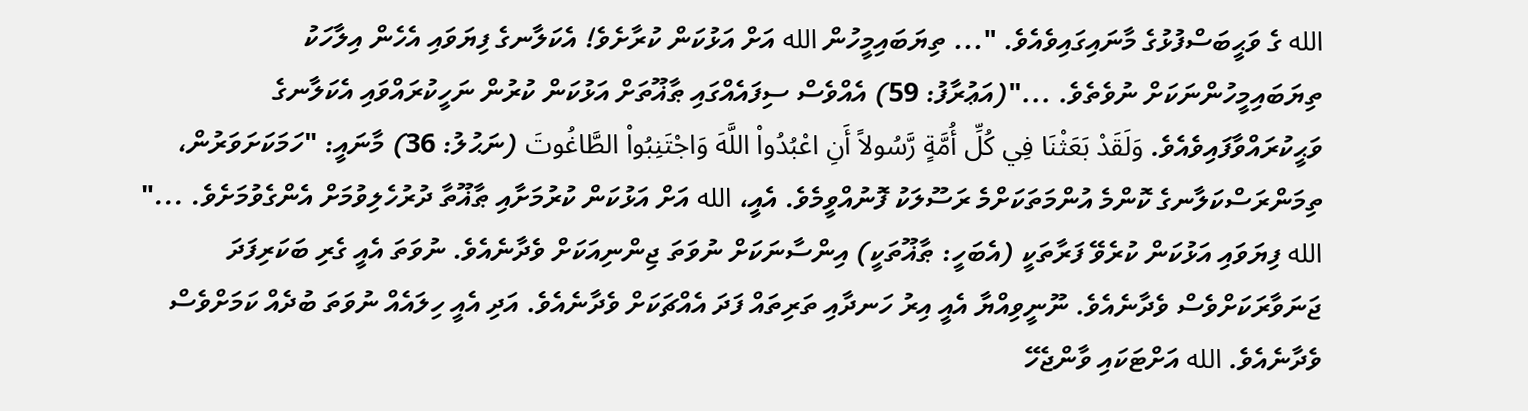الله ގެ ވަޙީބަސްފުޅުގެ މާނައިގައިވެއެވެ. "... ތިޔަބައިމީހުން الله އަށް އަޅުކަން ކުރާށެވެ! އެކަލާނގެ ފިޔަވައި އެހެން އިލާހަކު ތިޔަބައިމީހުންނަކަށް ނުވެތެވެ. ..."(އަޢުރާފު: 59) އެއްވެސް ސިފައެއްގައި ޠާޣޫތަށް އަޅުކަން ކުރުން ނަހީކުރައްވައި އެކަލާނގެ ވަޙީކުރައްވާފައިވެއެވެ. وَلَقَدْ بَعَثْنَا فِي كُلِّ أُمَّةٍ رَّسُولاً أَنِ اعْبُدُواْ اللَّهَ وَاجْتَنِبُواْ الطَّاغُوتَ (ނަޙުލު: 36) މާނައީ: "ހަމަކަށަވަރުން، ތިމަންރަސްކަލާނގެ ކޮންމެ އުންމަތަކަށްމެ ރަސޫލަކު ފޮނުއްވީމެވެ. އެއީ، الله އަށް އަޅުކަން ކުރުމަށާއި ޠާޣޫތާ ދުރުހެލިވުމަށް އެންގެވުމަށެވެ. ..."
الله ފިޔަވައި އަޅުކަން ކުރެވޭ ފަރާތަކީ (އެބަހީ: ޠާޣޫތަކީ) އިންސާނަކަށް ނުވަތަ ޖިންނިއަކަށް ވެދާނެއެވެ. ނުވަތަ އެއީ ގެރި ބަކަރިފަދަ ޖަނަވާރަކަށްވެސް ވެދާނެއެވެ. ނޫނީވިއްޔާ އެއީ އިރު ހަނދާއި ތަރިތައް ފަދަ އެއްޗަކަށް ވެދާނެއެވެ. އަދި އެއީ ހިލައެއް ނުވަތަ ބުދެއް ކަމަށްވެސް ވެދާނެއެވެ. الله އަށްޓަކައި ވާންޖެހޭ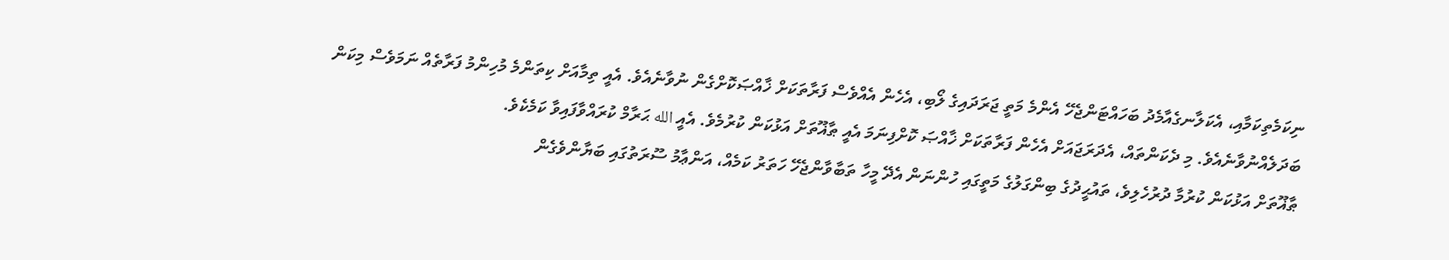ނިކަމެތިކަމާއި، އެކަލާނގެއާމެދު ބަހައްޓަންޖެހޭ އެންމެ މަތީ ޖަރަދައިގެ ލޯބި، އެހެން އެއްވެސް ފަރާތަކަށް ޚާއްޞަކޮށްގެން ނުވާނެއެވެ. އެއީ ތިމާއަށް ކިތަންމެ މުހިންމު ފަރާތެއް ނަމަވެސް މިކަން ބަދަލެއްނުވާނެއެވެ. މި ދެކަންތައް، އެދަރަޖައަށް އެހެން ފަރާތަކަށް ޚާއްޞަ ކޮށްފިނަމަ އެއީ ޠާޣޫތަށް އަޅުކަން ކުރުމެވެ. އެއީ الله ޙަރާމް ކުރައްވާފައިވާ ކަމެކެވެ.
ޠާޣޫތަށް އަޅުކަން ކުރުމާ ދުރުހެލިވެ، ތައުޙީދުގެ ބިންގަލުގެ މަތީގައި ހުންނަން އެދޭ މީހާ ތަބާވާންޖެހޭ ހަތަރު ކަމެއް، އަންޢާމު ސޫރަތުގައި ބަޔާންވެގެން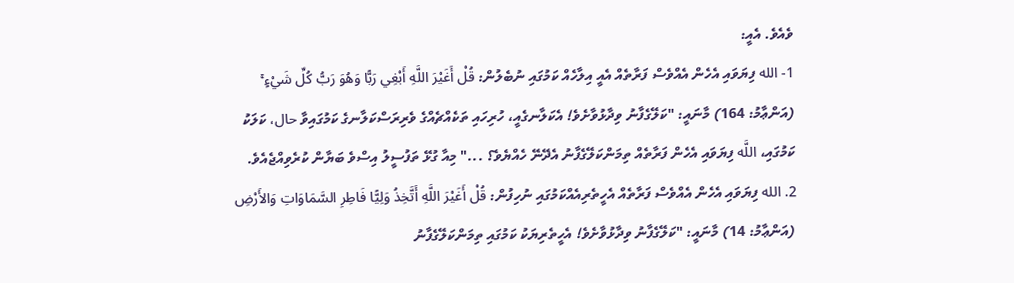ވެއެވެ. އެއީ:
1- الله ފިޔަވައި އެހެން އެއްވެސް ފަރާތެއް އެއީ އިލާހެއް ކަމުގައި ނުބެލުން: قُلْ أَغَيْرَ اللَّهِ أَبْغِي رَبًّا وَهُوَ رَبُّ كُلِّ شَيْءٍ ۚ (އަންޢާމު: 164) މާނައީ: "ކަލޭގެފާނު ވިދާޅުވާށެވެ! އެކަލާނގެއީ، ހުރިހައި ތަކެއްޗެއްގެ ވެރިރަސްކަލާނގެ ކަމުގައިވާ حال، ކަލަކު ކަމުގައި، اللَّه ފިޔަވައި އެހެން ފަރާތެއް ތިމަންކަލޭގެފާނު އެދޭނޭ ހެއްޔެވެ؟ ..." މިއާ ގުޅޭ ތަފުސީލު އިސްވެ ބަޔާން ކުރެވިއްޖެއެވެ.
2. الله ފިޔަވައި އެހެން އެއްވެސް ފަރާތެއް އެހީތެރިއެއްކަމުގައި ނުހިފުން: قُلْ أَغَيْرَ اللَّهِ أَتَّخِذُ وَلِيًّا فَاطِرِ السَّمَاوَاتِ وَالأَرْضِ (އަންޢާމު: 14) މާނައީ: "ކަލޭގެފާނު ވިދާޅުވާށެވެ! އެހީތެރިޔަކު ކަމުގައި ތިމަންކަލޭގެފާނު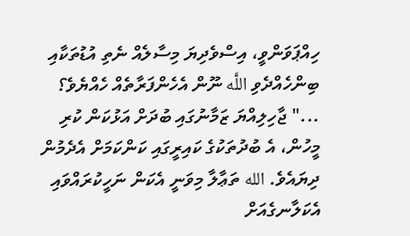ހިއްޕަވަންވީ، އިސްވެދިޔަ މިސާލެއް ނެތި އުޑުތަކާއި ބިންހެއްދެވި اللَّه ނޫން އެހެންފަރާތެއް ހެއްޔެވެ؟ ..." ޖާހިލިއްޔަ ޒަމާނުގައި ބުދަށް އަޅުކަން ކުރި މީހުން، އެ ބުދުތަކުގެ ކައިރީގައި ކަންކަމަށް އެދެމުން ދިޔައެވެ. الله ތަޢާލާ މިވަނީ އެކަން ނަހީކުރައްވައި އެކަލާނގެއަށް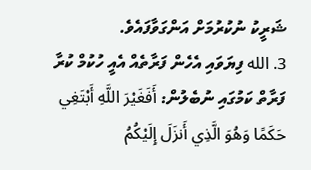ޝަރީކު ނުކުރުމަށް އަންގަވާފައެވެ.
3. الله ފިޔަވައި އެހެން ފަރާތެއް އެއީ ހުކުމް ކުރާ ފަރާތް ކަމުގައި ނުބެލުން: أَفَغَيْرَ اللَّهِ أَبْتَغِي حَكَمًا وَهُوَ الَّذِي أَنزَلَ إِلَيْكُمُ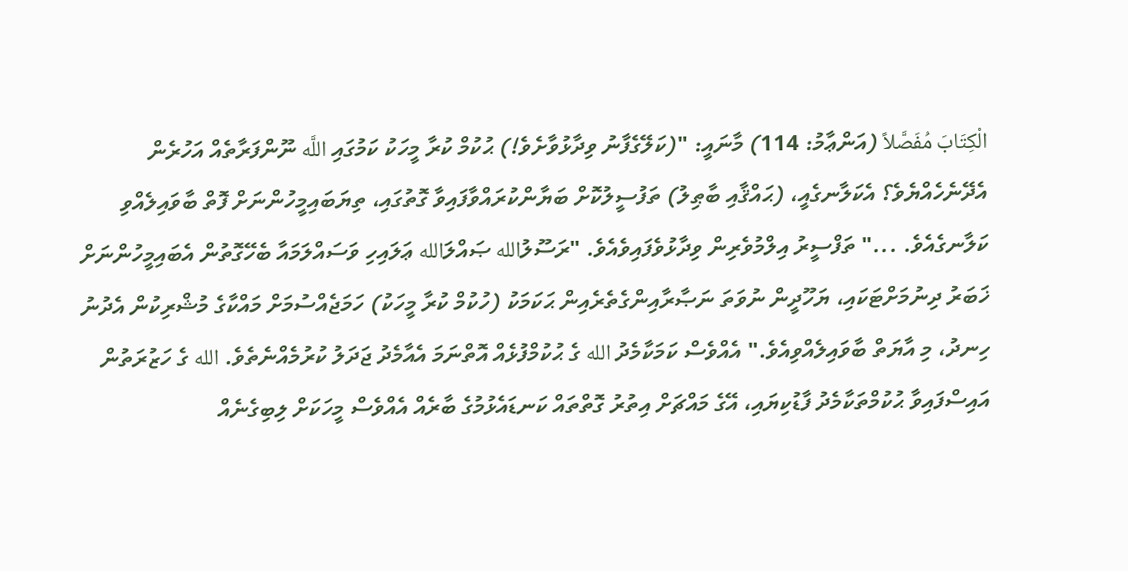الْكِتَابَ مُفَصَّلاً (އަންޢާމު: 114) މާނައީ: "(ކަލޭގެފާނު ވިދާޅުވާށެވެ!) ޙުކުމް ކުރާ މީހަކު ކަމުގައި اللَّه ނޫންފަރާތެއް އަހުރެން އެދޭނެހެއްޔެވެ؟ އެކަލާނގެއީ، (ޙައްޤާއި ބާޠިލު) ތަފުސީލުކޮށް ބަޔާންކުރައްވާފައިވާ ގޮތުގައި، ތިޔަބައިމީހުންނަށް ފޮތް ބާވައިލެއްވި ކަލާނގެއެވެ. ..." ތަފްސީރު އިލްމުވެރިން ވިދާޅުވެފައިވެއެވެ. "ރަސޫލުالله ޞައްލަالله ޢަލައިހި ވަސައްލަމައާ ބެހޭގޮތުން އެބައިމީހުންނަށް ޚަބަރު ދިނުމަށްޓަކައި، ޔަހޫދީން ނުވަތަ ނަޞާރާއިންގެތެރެއިން ޙަކަމަކު (ހުކުމް ކުރާ މީހަކު) ހަމަޖެއްސުމަށް މައްކާގެ މުޝްރިކުން އެދުނު ހިނދު، މި އާޔަތް ބާވައިލެއްވިއެވެ." އެއްވެސް ކަމަކާމެދު الله ގެ ޙުކުމްފުޅެއް އޮތްނަމަ އެއާމެދު ޖަދަލު ކުރުމެއްނެތެވެ. الله ގެ ހަޒުރަތުން އައިސްފައިވާ ޙުކުމްތަކާމެދު ފާޑުކިޔައި، އޭގެ މައްޗަށް އިތުރު ގޮތްތައް ކަނޑައެޅުމުގެ ބާރެއް އެއްވެސް މީހަކަށް ލިބިގެނެއް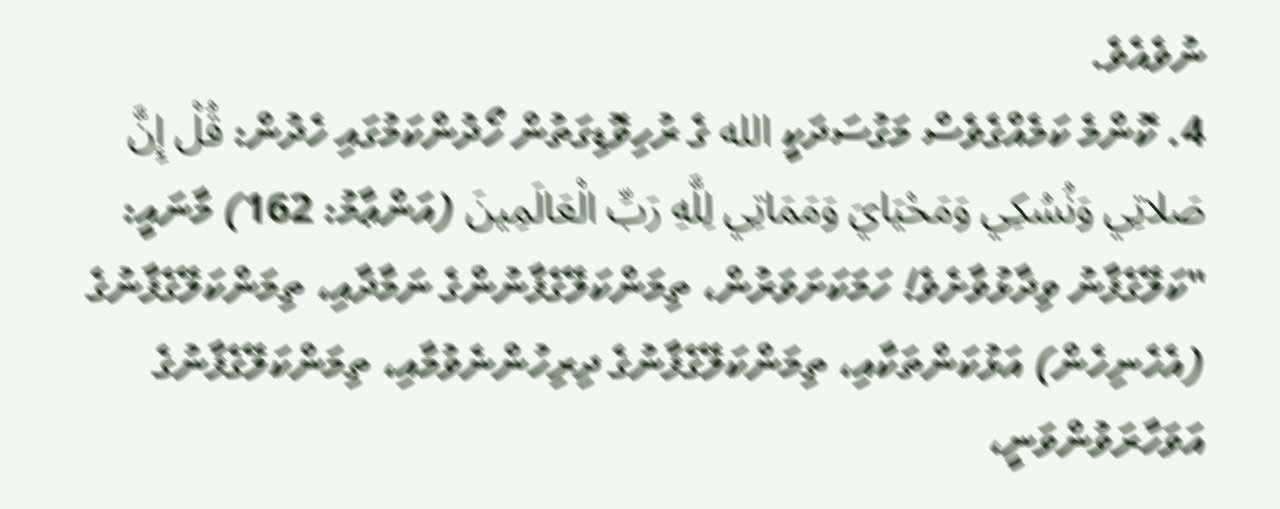ނުވެއެވެ.
4. ކޮންމެ ކަމެއްގެވެސް މަގުސަދަކީ الله ގެ ރުހިވޮޑިގަތުން ހޯދުންކަމުގައި ހެދުން: قُلْ إِنَّ صَلاتِي وَنُسُكِي وَمَحْيَايَ وَمَمَاتِي لِلَّهِ رَبِّ الْعَالَمِينَ (އަންޢާމު: 162) މާނައީ: "ކަލޭގެފާނު ވިދާޅުވާށެވެ! ހަމަކަށަވަރުން، ތިމަންކަލޭގެފާނުންގެ ނަމާދާއި، ތިމަންކަލޭގެފާނުގެ (އެހެނިހެން) އަޅުކަންތަކާއި، ތިމަންކަލޭގެފާނުގެ ދިރިހުންނެވުމާއި، ތިމަންކަލޭގެފާނުގެ އަވަހާރަވުންވަނީ،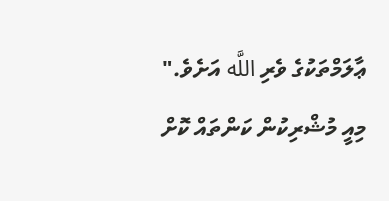ޢާލަމްތަކުގެ ވެރި اللَّه އަށެވެ." މިއީ މުޝްރިކުން ކަންތައް ކޮށް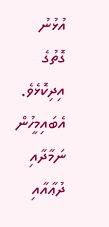އުޅުނު ގޮތުގެ އިދިކޮޅެވެ. އެބައިމީހުން ނަމާދާއި ދުޢާއާއި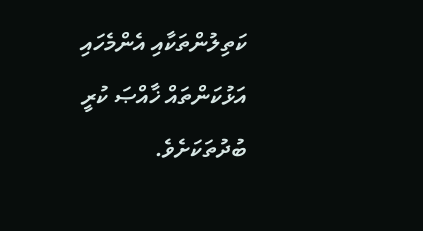ކަތިލުންތަކާއި އެންމެހައި އަޅުކަންތައް ޚާއްޞަ ކުރީ ބުދުތަކަށެވެ.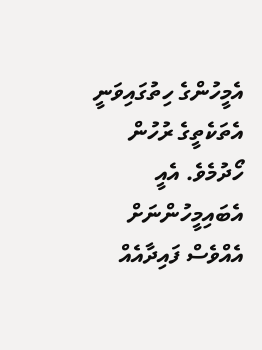އެމީހުންގެ ހިތުގައިވަނީ އެތަކެތީގެ ރުހުން ހޯދުމެވެ. އެއީ އެބައިމީހުންނަށް އެއްވެސް ފައިދާއެއް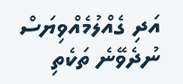އަދި ގެއްލުމެއްވިޔަސް ނުދެވޭނެ ތަކެތި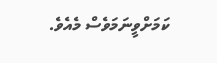ކަމަށްވީނަމަވެސް މެއެވެ.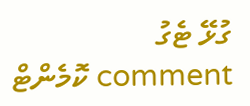ގުޅޭ ޓެގު
comment ކޮމެންޓް